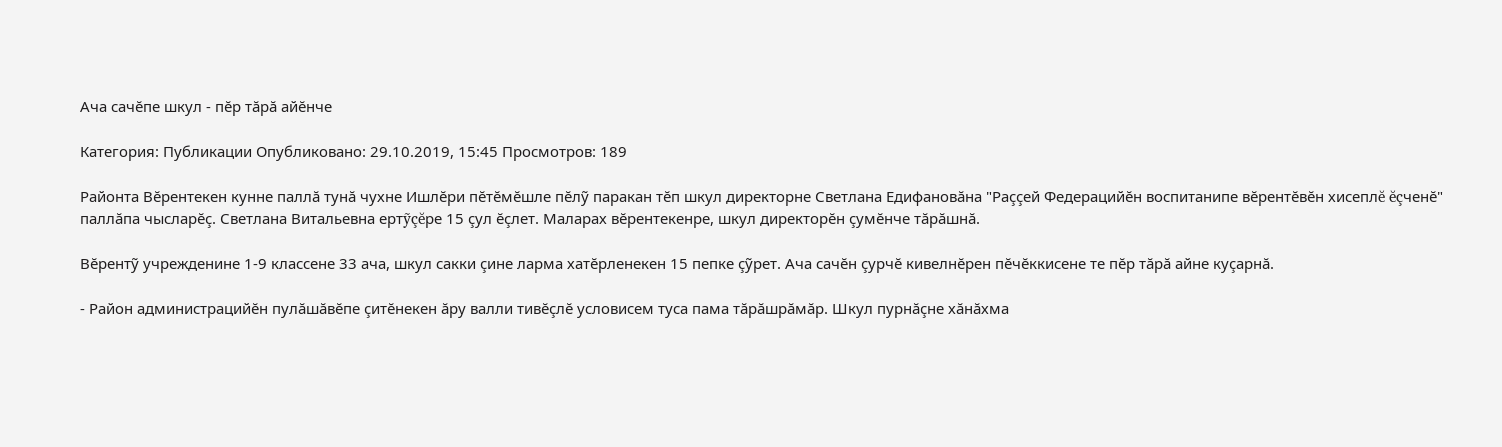Ача сачĕпе шкул - пĕр тăрă айĕнче

Категория: Публикации Опубликовано: 29.10.2019, 15:45 Просмотров: 189

Районта Вĕрентекен кунне паллă тунă чухне Ишлĕри пĕтĕмĕшле пĕлỹ паракан тĕп шкул директорне Светлана Едифановăна "Раççей Федерацийĕн воспитанипе вĕрентĕвĕн хисеплĕ ĕçченĕ" паллăпа чысларĕç. Светлана Витальевна ертỹçĕре 15 çул ĕçлет. Маларах вĕрентекенре, шкул директорĕн çумĕнче тăрăшнă.

Вĕрентỹ учрежденине 1-9 классене 33 ача, шкул сакки çине ларма хатĕрленекен 15 пепке çỹрет. Ача сачĕн çурчĕ кивелнĕрен пĕчĕккисене те пĕр тăрă айне куçарнă.

- Район администрацийĕн пулăшăвĕпе çитĕнекен ăру валли тивĕçлĕ условисем туса пама тăрăшрăмăр. Шкул пурнăçне хăнăхма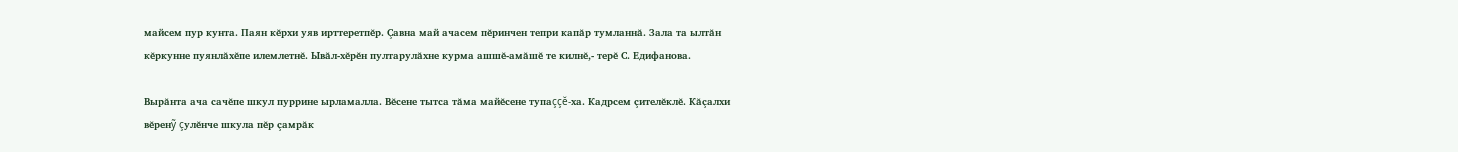майсем пур кунта. Паян кĕрхи уяв ирттеретпĕр. Çавна май ачасем пĕринчен тепри капăр тумланнă. Зала та ылтăн кĕркунне пуянлăхĕпе илемлетнĕ. Ывăл-хĕрĕн пултарулăхне курма ашшĕ-амăшĕ те килнĕ,- терĕ С. Едифанова.

Вырăнта ача сачĕпе шкул пуррине ырламалла. Вĕсене тытса тăма майĕсене тупаççĕ-ха. Кадрсем çителĕклĕ. Кăçалхи вĕренỹ çулĕнче шкула пĕр çамрăк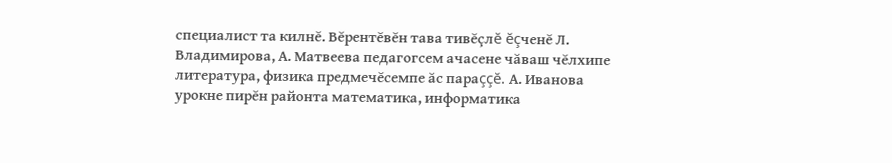специалист та килнĕ. Вĕрентĕвĕн тава тивĕçлĕ ĕçченĕ Л. Владимирова, А. Матвеева педагогсем ачасене чăваш чĕлхипе литература, физика предмечĕсемпе ăс параççĕ. А. Иванова урокне пирĕн районта математика, информатика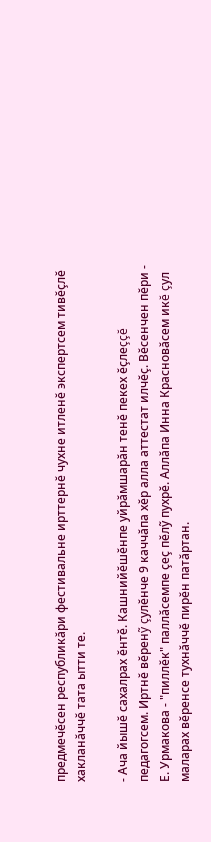предмечĕсен республикăри фестивальне ирттернĕ чухне итленĕ экспертсем тивĕçлĕ хакланăччĕ тата ытти те.

- Ача йышĕ сахалрах ĕнтĕ. Кашнийĕшĕнпе уйрăмшарăн тенĕ пекех ĕçлеççĕ педагогсем. Иртнĕ вĕренỹ çулĕнче 9 каччăпа хĕр алла аттестат илчĕç. Вĕсенчен пĕри - Е. Урмакова - "пиллĕк" паллăсемпе çеç пĕлỹ пухрĕ. Аллăпа Инна Красновăсем икĕ çул маларах вĕренсе тухнăччĕ пирĕн патăртан.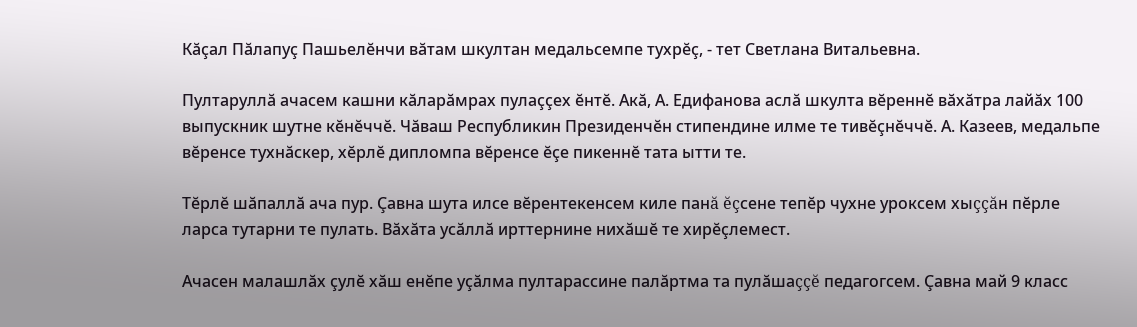Кăçал Пăлапуç Пашьелĕнчи вăтам шкултан медальсемпе тухрĕç, - тет Светлана Витальевна.

Пултаруллă ачасем кашни кăларăмрах пулаççех ĕнтĕ. Акă, А. Едифанова аслă шкулта вĕреннĕ вăхăтра лайăх 100 выпускник шутне кĕнĕччĕ. Чăваш Республикин Президенчĕн стипендине илме те тивĕçнĕччĕ. А. Казеев, медальпе вĕренсе тухнăскер, хĕрлĕ дипломпа вĕренсе ĕçе пикеннĕ тата ытти те.

Тĕрлĕ шăпаллă ача пур. Çавна шута илсе вĕрентекенсем киле панă ĕçсене тепĕр чухне уроксем хыççăн пĕрле ларса тутарни те пулать. Вăхăта усăллă ирттернине нихăшĕ те хирĕçлемест.

Ачасен малашлăх çулĕ хăш енĕпе уçăлма пултарассине палăртма та пулăшаççĕ педагогсем. Çавна май 9 класс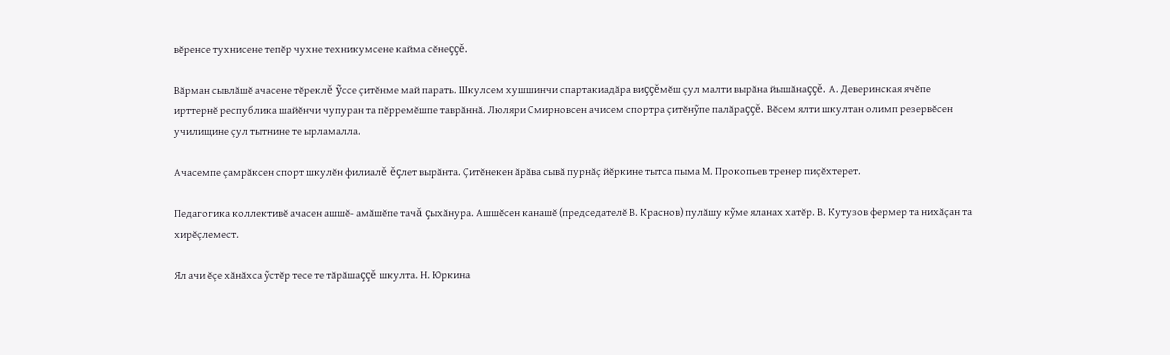вĕренсе тухнисене тепĕр чухне техникумсене кайма сĕнеççĕ.

Вăрман сывлăшĕ ачасене тĕреклĕ ỹссе çитĕнме май парать. Шкулсем хушшинчи спартакиадăра виççĕмĕш çул малти вырăна йышăнаççĕ. А. Деверинская ячĕпе ирттернĕ республика шайĕнчи чупуран та пĕрремĕшпе таврăннă. Люляри Смирновсен ачисем спортра çитĕнỹпе палăраççĕ. Вĕсем ялти шкултан олимп резервĕсен училищине çул тытнине те ырламалла.

Ачасемпе çамрăксен спорт шкулĕн филиалĕ ĕçлет вырăнта. Çитĕнекен ăрăва сывă пурнăç йĕркине тытса пыма М. Прокопьев тренер пиçĕхтерет.

Педагогика коллективĕ ачасен ашшĕ- амăшĕпе тачă çыхăнура. Ашшĕсен канашĕ (председателĕ В. Краснов) пулăшу кỹме яланах хатĕр. В. Кутузов фермер та нихăçан та хирĕçлемест.

Ял ачи ĕçе хăнăхса ỹстĕр тесе те тăрăшаççĕ шкулта. Н. Юркина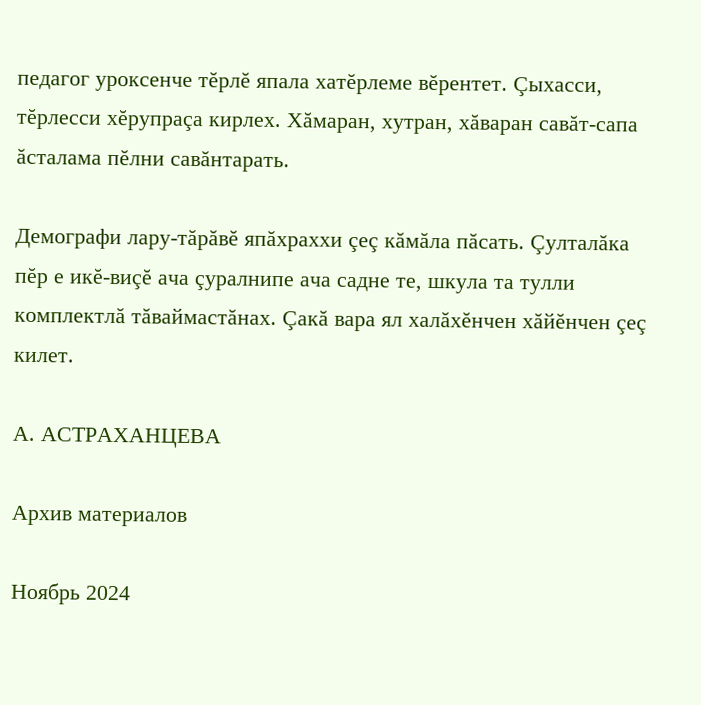педагог уроксенче тĕрлĕ япала хатĕрлеме вĕрентет. Çыхасси, тĕрлесси хĕрупраçа кирлех. Хăмаран, хутран, хăваран савăт-сапа ăсталама пĕлни савăнтарать.

Демографи лару-тăрăвĕ япăхраххи çеç кăмăла пăсать. Çулталăка пĕр е икĕ-виçĕ ача çуралнипе ача садне те, шкула та тулли комплектлă тăваймастăнах. Çакă вара ял халăхĕнчен хăйĕнчен çеç килет.

А. АСТРАХАНЦЕВА

Архив материалов

Ноябрь 2024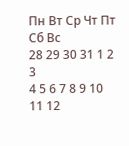Пн Вт Ср Чт Пт Сб Вс
28 29 30 31 1 2 3
4 5 6 7 8 9 10
11 12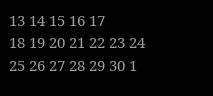13 14 15 16 17
18 19 20 21 22 23 24
25 26 27 28 29 30 1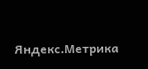Яндекс.Метрика